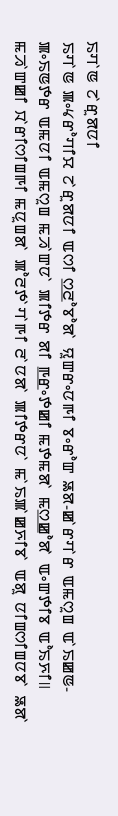ꯏꯚꯥꯟ ꯖꯥꯔꯨꯗꯅꯤ
ꯏꯚꯥꯟ ꯄꯦꯠꯔꯣꯚꯤꯆ ꯖꯥꯔꯨꯗꯅꯤ ꯑꯁꯤ ꯁ꯭ꯂꯣꯕꯣꯗꯥ ꯌꯨꯛꯔꯦꯅꯒꯤ ꯕꯦꯔꯣꯛ ꯎꯗ-ꯀꯥꯔꯚꯥꯔ ꯑꯃꯁꯨꯡ ꯑꯥꯏꯀꯟ-ꯄꯦꯏꯟꯇꯔ ꯑꯃꯅꯤ ꯑꯃꯁꯨꯡ ꯃꯍꯥꯛꯅꯥ ꯄꯤꯇꯔ ꯗꯤ ꯒ꯭ꯔꯦꯇꯀꯤ ꯃꯇꯃꯗꯥ ꯃꯁ꯭ꯀꯣꯗꯥ ꯑꯦꯛꯇꯤꯕ ꯑꯣꯏꯈꯤ꯫ ꯃꯍꯥꯛꯀꯤ ꯋꯥꯔꯤꯁꯤꯡꯒꯤ ꯃꯅꯨꯡꯗꯥ ꯄꯣꯂꯇꯥꯚꯥꯒꯤ ꯂꯥꯅꯗꯥ ꯄꯤꯇꯔꯅꯥ ꯃꯥꯏꯄꯥꯀꯈꯤꯕꯥ ꯑꯗꯨ ꯅꯤꯡꯁꯤꯡꯅꯕꯥ ꯎꯗꯥ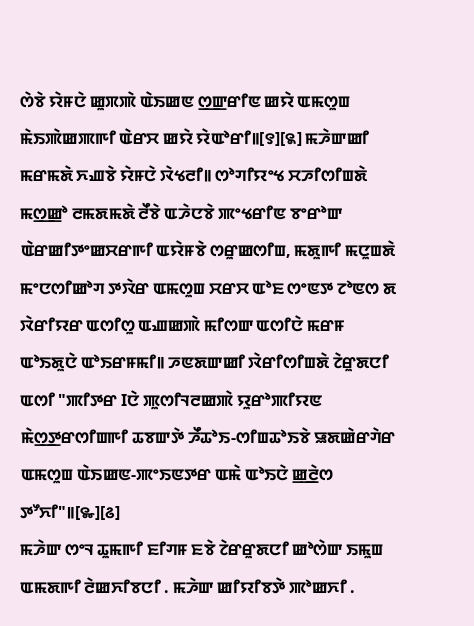ꯁꯥꯕꯥ ꯌꯥꯝꯅꯥ ꯀꯨꯞꯄꯥ ꯑꯥꯏꯀꯟ ꯁ꯭ꯛꯔꯤꯟ ꯀꯌꯥ ꯑꯃꯁꯨꯡ ꯃꯥꯏꯄꯥꯀꯄꯒꯤ ꯑꯥꯔꯆ ꯀꯌꯥ ꯌꯥꯑꯣꯔꯤ꯫[꯱][꯲] ꯃꯍꯥꯛꯀꯤ ꯃꯔꯃꯗꯥ ꯈꯉꯕꯥ ꯌꯥꯝꯅꯥ ꯋꯥꯠꯂꯤ꯫ ꯁꯣꯚꯤꯌꯦꯠ ꯆꯍꯤꯁꯤꯡꯗꯥ ꯃꯁ꯭ꯀꯣ ꯂꯃꯗꯃꯗꯥ ꯂꯩꯕꯥ ꯑꯍꯥꯅꯕꯥ ꯄꯦꯠꯔꯤꯟ ꯕꯦꯔꯣꯛ ꯑꯥꯔꯀꯤꯇꯦꯀꯆꯔꯒꯤ ꯑꯌꯥꯝꯕꯥ ꯁꯔꯨꯀꯁꯤꯡ, ꯃꯗꯨꯒꯤ ꯃꯅꯨꯡꯗꯥ ꯃꯦꯅꯁꯤꯀꯣꯚ ꯇꯋꯥꯔ ꯑꯃꯁꯨꯡ ꯆꯔꯆ ꯑꯣꯐ ꯁꯦꯟꯇ ꯖꯣꯟꯁ ꯗ ꯋꯥꯔꯤꯌꯔ ꯑꯁꯤꯁꯨ ꯑꯉꯀꯄꯥ ꯃꯤꯁꯛ ꯑꯁꯤꯅꯥ ꯃꯔꯝ ꯑꯣꯏꯗꯨꯅꯥ ꯑꯣꯏꯔꯝꯃꯤ꯫ ꯍꯟꯗꯛꯀꯤ ꯋꯥꯔꯤꯁꯤꯡꯗꯥ ꯖꯥꯔꯨꯗꯅꯤ ꯑꯁꯤ "ꯄꯤꯇꯔ Iꯅꯥ ꯄꯨꯁꯤꯜꯂꯀꯄꯥ ꯌꯨꯔꯣꯄꯤꯌꯟ ꯃꯥꯁ꯭ꯇꯔꯁꯤꯡꯒꯤ ꯊꯕꯛꯇꯥ ꯍꯩꯊꯣꯏ-ꯁꯤꯡꯊꯣꯏꯕꯥ ꯎꯗꯀꯥꯔꯚꯥꯔ ꯑꯃꯁꯨꯡ ꯑꯥꯏꯀꯟ-ꯄꯦꯏꯟꯇꯔ ꯑꯃꯥ ꯑꯣꯏꯅꯥ ꯀ꯭ꯂꯥꯁ ꯇꯧꯈꯤ"꯫[꯳][꯴]
ꯃꯍꯥꯛ ꯁꯦꯜ ꯊꯨꯃꯒꯤ ꯐꯤꯚꯝ ꯐꯕꯥ ꯖꯥꯔꯔꯨꯗꯅꯤ ꯀꯣꯁꯥꯛ ꯏꯃꯨꯡ ꯑꯃꯗꯒꯤ ꯂꯥꯀꯈꯤꯕꯅꯤ . ꯃꯍꯥꯛ ꯀꯤꯌꯤꯕꯇꯥ ꯄꯣꯀꯈꯤ .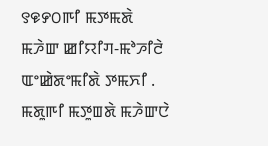꯱꯶꯸꯰ꯒꯤ ꯃꯇꯃꯗꯥ ꯃꯍꯥꯛ ꯀꯤꯌꯤꯚ-ꯃꯣꯍꯤꯂꯥ ꯑꯦꯀꯥꯗꯦꯃꯤꯗꯥ ꯇꯃꯈꯤ . ꯃꯗꯨꯒꯤ ꯃꯇꯨꯡꯗꯥ ꯃꯍꯥꯛꯅꯥ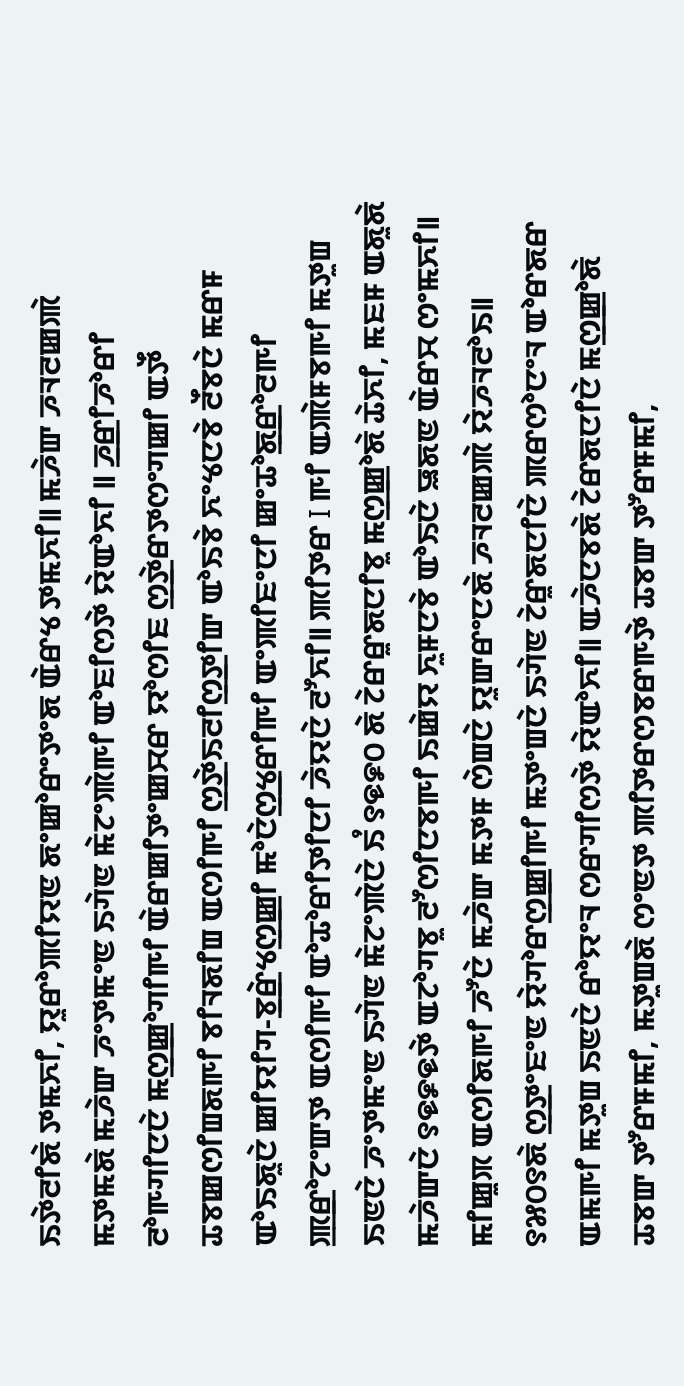ꯏꯇꯥꯂꯤꯗꯥ ꯇꯃꯈꯤ, ꯌꯨꯔꯣꯄꯤꯌꯟ ꯗꯦꯀꯣꯔꯦꯇꯦꯗ ꯑꯥꯔꯠ ꯇꯃꯈꯤ꯫ ꯃꯍꯥꯛ ꯍꯜꯂꯀꯄꯥ ꯃꯇꯃꯗꯥ ꯃꯍꯥꯛ ꯍꯦꯇꯃꯦꯟ ꯏꯚꯥꯟ ꯃꯥꯖꯦꯄꯥꯒꯤ ꯑꯣꯐꯤꯁꯇꯥ ꯌꯥꯑꯣꯈꯤ ꯫ ꯍ꯭ꯔꯤꯍꯣꯔꯤ ꯂꯣꯒꯚꯤꯅꯅꯥ ꯃꯁ꯭ꯀꯣꯚꯤꯒꯤ ꯑꯥꯔꯀꯤꯇꯦꯀꯆꯔ ꯌꯣꯁꯤꯐ ꯁ꯭ꯇꯥꯔꯇꯁꯦꯚꯀꯤ ꯑꯇꯩ ꯊꯕꯀꯁꯤꯡꯗꯒꯤ ꯕꯤꯜꯗꯤꯡ ꯑꯁꯤꯒꯤ ꯁ꯭ꯇꯥꯏꯂꯤꯁ꯭ꯇꯤꯛ ꯑꯣꯏꯕꯥ ꯈꯦꯠꯅꯕꯥ ꯂꯩꯕꯅꯥ ꯃꯔꯝ ꯑꯣꯏꯗꯨꯅꯥ ꯀꯤꯌꯤꯚ-ꯕ꯭ꯔꯥꯠꯁ꯭ꯀꯤ ꯃꯣꯅꯥꯁ꯭ꯠꯔꯤꯒꯤ ꯑꯦꯄꯤꯐꯦꯅꯤ ꯀꯦꯊꯣꯗ꯭ꯔꯣꯂꯒꯤ ꯄ꯭ꯔꯣꯖꯦꯛꯇ ꯑꯁꯤꯒꯤ ꯑꯣꯊꯣꯔꯤꯇꯤꯅꯤ ꯍꯥꯌꯅꯥ ꯂꯧꯈꯤ꯫ ꯄꯤꯇꯔ I ꯒꯤ ꯑꯄꯥꯝꯕꯒꯤ ꯃꯇꯨꯡ ꯏꯟꯅꯥ ꯍꯦꯇꯃꯦꯟ ꯏꯚꯥꯟ ꯃꯥꯖꯦꯄꯥꯅꯥ ꯏꯪ ꯱꯶꯹꯰ ꯗꯥ ꯖꯥꯔꯔꯨꯗꯅꯤꯕꯨ ꯃꯁ꯭ꯀꯣꯗꯥ ꯊꯥꯈꯤ, ꯃꯐꯝ ꯑꯗꯨꯗꯥ ꯃꯍꯥꯛꯅꯥ ꯱꯶꯹꯶ꯇꯥ ꯑꯖꯣꯚꯕꯨ ꯂꯧꯁꯤꯅꯕꯒꯤ ꯏꯀꯥꯌ ꯈꯨꯝꯅꯕꯥ ꯑꯣꯏꯅꯥ ꯎꯗꯟ ꯑꯥꯔꯆ ꯁꯦꯃꯈꯤ꯫ ꯃꯤꯀꯨꯞ ꯑꯁꯤꯗꯒꯤ ꯍꯧꯅꯥ ꯃꯍꯥꯛ ꯃꯇꯝ ꯁꯥꯡꯅꯥ ꯌꯨꯛꯔꯦꯅꯗꯥ ꯍꯜꯂꯀꯄꯥ ꯌꯥꯍꯜꯂꯣꯏ꯫ ꯱꯷꯰꯱ꯗꯥ ꯁ꯭ꯇꯦꯐꯦꯟ ꯌꯥꯚꯣꯔꯁ꯭ꯀꯤꯒꯤ ꯃꯇꯦꯡꯅꯥ ꯏꯚꯥꯟ ꯖꯥꯔꯨꯗꯅꯤꯅꯥ ꯄꯔꯁꯣꯅꯦꯜ ꯑꯣꯔꯗꯔ ꯑꯃꯒꯤ ꯃꯇꯨꯡ ꯏꯟꯅꯥ ꯔꯣꯌꯦꯜ ꯁꯔꯚꯤꯁꯇꯥ ꯌꯥꯑꯣꯈꯤ꯫ ꯑꯍꯥꯅꯕꯗꯥ ꯖꯥꯔꯗꯅꯤꯅꯥ ꯃꯁ꯭ꯀꯣꯗꯥ ꯊꯕꯛ ꯇꯧꯔꯝꯃꯤ, ꯃꯇꯨꯡꯗꯥ ꯁꯦꯟꯇ ꯄꯤꯇꯔꯁꯕꯔꯒꯇꯥ ꯊꯕꯛ ꯇꯧꯔꯝꯃꯤ,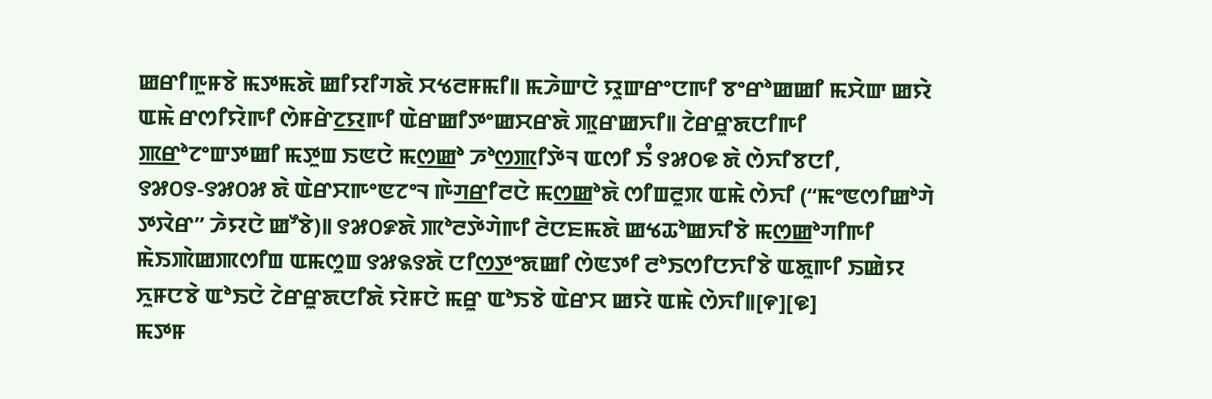ꯀꯔꯤꯒꯨꯝꯕꯥ ꯃꯇꯃꯗꯥ ꯀꯤꯌꯤꯚꯗꯥ ꯆꯠꯂꯝꯃꯤ꯫ ꯃꯍꯥꯛꯅꯥ ꯌꯨꯛꯔꯦꯅꯒꯤ ꯕꯦꯔꯣꯀꯀꯤ ꯃꯆꯥꯛ ꯀꯌꯥ ꯑꯃꯥ ꯔꯁꯤꯌꯥꯒꯤ ꯁꯥꯝꯔꯥꯖ꯭ꯌꯒꯤ ꯑꯥꯔꯀꯤꯇꯦꯀꯆꯔꯗꯥ ꯄꯨꯔꯀꯈꯤ꯫ ꯖꯥꯔꯔꯨꯗꯅꯤꯒꯤ ꯄ꯭ꯔꯣꯖꯦꯛꯇꯀꯤ ꯃꯇꯨꯡ ꯏꯟꯅꯥ ꯃꯁ꯭ꯀꯣ ꯍꯣꯁ꯭ꯄꯤꯇꯥꯜ ꯑꯁꯤ ꯏꯪ ꯱꯷꯰꯶ ꯗꯥ ꯁꯥꯈꯤꯕꯅꯤ, ꯱꯷꯰꯱-꯱꯷꯰꯷ ꯗꯥ ꯑꯥꯔꯆꯒꯦꯟꯖꯦꯜ ꯒꯥꯚ꯭ꯔꯤꯂꯅꯥ ꯃꯁ꯭ꯀꯣꯗꯥ ꯁꯤꯡꯂꯨꯞ ꯑꯃꯥ ꯁꯥꯈꯤ (“ꯃꯦꯟꯁꯤꯀꯣꯚꯥ ꯇꯋꯥꯔ” ꯍꯥꯌꯅꯥ ꯀꯧꯕꯥ)꯫ ꯱꯷꯰꯹ꯗꯥ ꯄꯣꯂꯇꯥꯚꯥꯒꯤ ꯂꯥꯅꯐꯃꯗꯥ ꯀꯠꯊꯣꯀꯈꯤꯕꯥ ꯃꯁ꯭ꯀꯣꯚꯤꯒꯤ ꯃꯥꯏꯄꯥꯀꯄꯁꯤꯡ ꯑꯃꯁꯨꯡ ꯱꯷꯲꯱ꯗꯥ ꯅꯤꯁ꯭ꯇꯦꯗꯀꯤ ꯁꯥꯟꯇꯤ ꯂꯣꯏꯁꯤꯅꯈꯤꯕꯥ ꯑꯗꯨꯒꯤ ꯏꯀꯥꯌ ꯈꯨꯝꯅꯕꯥ ꯑꯣꯏꯅꯥ ꯖꯥꯔꯔꯨꯗꯅꯤꯗꯥ ꯌꯥꯝꯅꯥ ꯃꯔꯨ ꯑꯣꯏꯕꯥ ꯑꯥꯔꯆ ꯀꯌꯥ ꯑꯃꯥ ꯁꯥꯈꯤ꯫[꯵][꯶]
ꯃꯇꯝ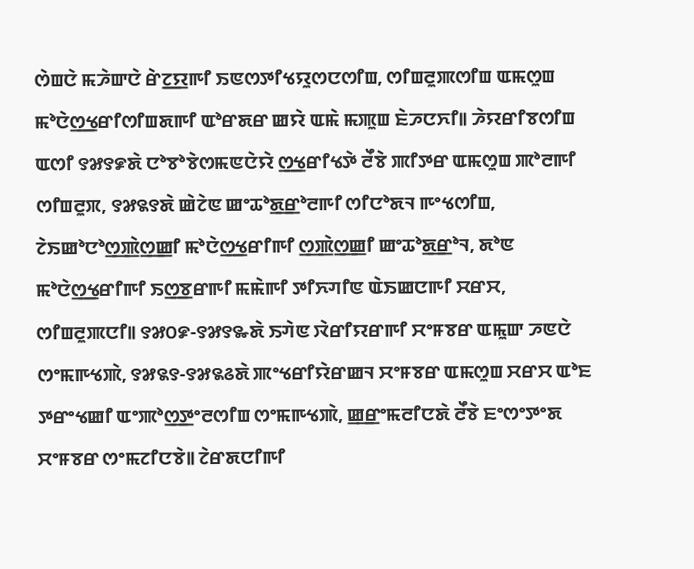ꯁꯥꯡꯅꯥ ꯃꯍꯥꯛꯅꯥ ꯔꯥꯖ꯭ꯌꯒꯤ ꯏꯟꯁꯇꯤꯠꯌꯨꯁꯅꯁꯤꯡ, ꯁꯤꯡꯂꯨꯄꯁꯤꯡ ꯑꯃꯁꯨꯡ ꯃꯣꯅꯥꯁ꯭ꯠꯔꯤꯁꯤꯡꯗꯒꯤ ꯑꯣꯔꯗꯔ ꯀꯌꯥ ꯑꯃꯥ ꯃꯄꯨꯡ ꯐꯥꯍꯅꯈꯤ꯫ ꯍꯥꯌꯔꯤꯕꯁꯤꯡ ꯑꯁꯤ ꯱꯷꯱꯹ꯗꯥ ꯅꯣꯕꯣꯕꯥꯁꯃꯟꯅꯥꯌꯥ ꯁ꯭ꯠꯔꯤꯠꯇꯥ ꯂꯩꯕꯥ ꯄꯤꯇꯔ ꯑꯃꯁꯨꯡ ꯄꯣꯂꯒꯤ ꯁꯤꯡꯂꯨꯞ, ꯱꯷꯲꯱ꯗꯥ ꯀꯥꯖꯥꯟ ꯀꯦꯊꯣꯗ꯭ꯔꯣꯂꯒꯤ ꯁꯤꯅꯣꯗꯜ ꯒꯦꯠꯁꯤꯡ, ꯖꯥꯏꯀꯣꯅꯣꯁ꯭ꯄꯥꯁ꯭ꯀꯤ ꯃꯣꯅꯥꯁ꯭ꯠꯔꯤꯒꯤ ꯁ꯭ꯄꯥꯁ꯭ꯀꯤ ꯀꯦꯊꯣꯗ꯭ꯔꯣꯜ, ꯗꯣꯟ ꯃꯣꯅꯥꯁ꯭ꯠꯔꯤꯒꯤ ꯏꯁ꯭ꯕꯔꯒꯤ ꯃꯃꯥꯒꯤ ꯇꯤꯈꯚꯤꯟ ꯑꯥꯏꯀꯅꯒꯤ ꯆꯔꯆ, ꯁꯤꯡꯂꯨꯄꯅꯤ꯫ ꯱꯷꯰꯹-꯱꯷꯱꯳ꯗꯥ ꯏꯚꯥꯟ ꯋꯥꯔꯤꯌꯔꯒꯤ ꯆꯦꯝꯕꯔ ꯑꯃꯨꯛ ꯍꯟꯅꯥ ꯁꯦꯃꯒꯠꯄꯥ, ꯱꯷꯲꯱-꯱꯷꯲꯴ꯗꯥ ꯄꯦꯠꯔꯤꯌꯥꯔꯀꯜ ꯆꯦꯝꯕꯔ ꯑꯃꯁꯨꯡ ꯆꯔꯆ ꯑꯣꯐ ꯇꯔꯦꯠꯀꯤ ꯑꯦꯄꯣꯁ꯭ꯇꯦꯂꯁꯤꯡ ꯁꯦꯃꯒꯠꯄꯥ, ꯀ꯭ꯔꯦꯃꯂꯤꯅꯗꯥ ꯂꯩꯕꯥ ꯐꯦꯁꯦꯇꯦꯗ ꯆꯦꯝꯕꯔ ꯁꯦꯃꯖꯤꯅꯕꯥ꯫ ꯖꯥꯔꯗꯅꯤꯒꯤ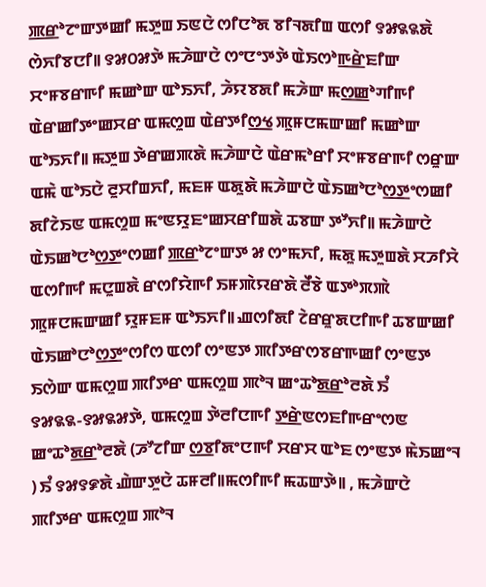ꯄ꯭ꯔꯣꯖꯦꯛꯇꯀꯤ ꯃꯇꯨꯡ ꯏꯟꯅꯥ ꯁꯤꯅꯣꯗ ꯕꯤꯜꯗꯤꯡ ꯑꯁꯤ ꯱꯷꯲꯲ꯗꯥ ꯁꯥꯈꯤꯕꯅꯤ꯫ ꯱꯷꯰꯷ꯇꯥ ꯃꯍꯥꯛꯅꯥ ꯁꯦꯅꯦꯇꯇꯥ ꯑꯥꯏꯁꯣꯒ꯭ꯔꯥꯐꯤꯛ ꯆꯦꯝꯕꯔꯒꯤ ꯃꯀꯣꯛ ꯑꯣꯏꯈꯤ, ꯍꯥꯌꯕꯗꯤ ꯃꯍꯥꯛ ꯃꯁ꯭ꯀꯣꯚꯤꯒꯤ ꯑꯥꯔꯀꯤꯇꯦꯀꯆꯔ ꯑꯃꯁꯨꯡ ꯑꯥꯔꯇꯤꯁ꯭ꯠ ꯄꯨꯝꯅꯃꯛꯀꯤ ꯃꯀꯣꯛ ꯑꯣꯏꯈꯤ꯫ ꯃꯇꯨꯡ ꯇꯥꯔꯀꯄꯗꯥ ꯃꯍꯥꯛꯅꯥ ꯑꯥꯔꯃꯣꯔꯤ ꯆꯦꯝꯕꯔꯒꯤ ꯁꯔꯨꯛ ꯑꯃꯥ ꯑꯣꯏꯅꯥ ꯂꯨꯆꯤꯡꯈꯤ, ꯃꯐꯝ ꯑꯗꯨꯗꯥ ꯃꯍꯥꯛꯅꯥ ꯑꯥꯏꯀꯣꯅꯣꯁ꯭ꯇꯦꯁꯀꯤ ꯗꯤꯖꯥꯏꯟ ꯑꯃꯁꯨꯡ ꯃꯦꯟꯌꯨꯐꯦꯀꯆꯔꯤꯡꯗꯥ ꯊꯕꯛ ꯇꯧꯈꯤ꯫ ꯃꯍꯥꯛꯅꯥ ꯑꯥꯏꯀꯣꯅꯣꯁ꯭ꯇꯦꯁꯀꯤ ꯄ꯭ꯔꯣꯖꯦꯛꯇ ꯷ ꯁꯦꯃꯈꯤ, ꯃꯗꯨ ꯃꯇꯨꯡꯗꯥ ꯆꯍꯤꯆꯥ ꯑꯁꯤꯒꯤ ꯃꯅꯨꯡꯗꯥ ꯔꯁꯤꯌꯥꯒꯤ ꯏꯝꯄꯥꯌꯔꯗꯥ ꯂꯩꯕꯥ ꯑꯇꯣꯞꯄꯥ ꯄꯨꯝꯅꯃꯛꯀꯤ ꯌꯨꯝꯐꯝ ꯑꯣꯏꯈꯤ꯫ ꯉꯁꯤꯗꯤ ꯖꯥꯔꯔꯨꯗꯅꯤꯒꯤ ꯊꯕꯛꯀꯤ ꯑꯥꯏꯀꯣꯅꯣꯁ꯭ꯇꯦꯁꯤꯁ ꯑꯁꯤ ꯁꯦꯟꯇ ꯄꯤꯇꯔꯁꯕꯔꯒꯀꯤ ꯁꯦꯟꯇ ꯏꯁꯥꯛ ꯑꯃꯁꯨꯡ ꯄꯤꯇꯔ ꯑꯃꯁꯨꯡ ꯄꯣꯜ ꯀꯦꯊꯣꯗ꯭ꯔꯣꯂꯗꯥ ꯏꯪ ꯱꯷꯲꯲-꯱꯷꯲꯷ꯇꯥ, ꯑꯃꯁꯨꯡ ꯇꯥꯂꯤꯅꯒꯤ ꯇ꯭ꯔꯥꯟꯁꯐꯤꯒꯔꯦꯁꯟ ꯀꯦꯊꯣꯗ꯭ꯔꯣꯂꯗꯥ (ꯍꯧꯖꯤꯛ ꯁ꯭ꯕꯤꯗꯦꯅꯒꯤ ꯆꯔꯆ ꯑꯣꯐ ꯁꯦꯟꯇ ꯃꯥꯏꯀꯦꯜ ) ꯏꯪ ꯱꯷꯱꯹ꯗꯥ ꯉꯥꯛꯇꯨꯅꯥ ꯊꯝꯂꯤ꯫ꯃꯁꯤꯒꯤ ꯃꯊꯛꯇꯥ꯫ , ꯃꯍꯥꯛꯅꯥ ꯄꯤꯇꯔ ꯑꯃꯁꯨꯡ ꯄꯣꯜ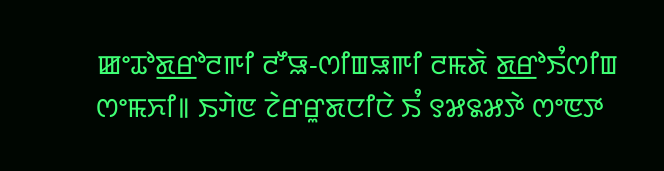ꯀꯦꯊꯣꯗ꯭ꯔꯣꯂꯒꯤ ꯂꯧꯎ-ꯁꯤꯡꯎꯒꯤ ꯂꯃꯗꯥ ꯗ꯭ꯔꯣꯏꯪꯁꯤꯡ ꯁꯦꯃꯈꯤ꯫ ꯏꯚꯥꯟ ꯖꯥꯔꯔꯨꯗꯅꯤꯅꯥ ꯏꯪ ꯱꯷꯲꯷ꯇꯥ ꯁꯦꯟꯇ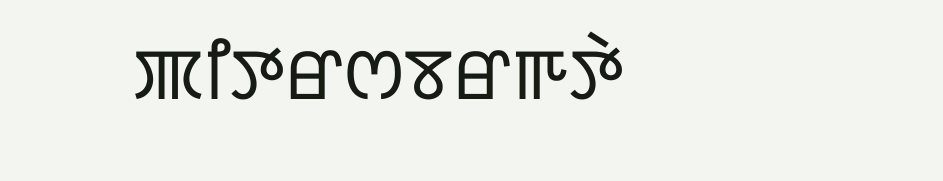ꯄꯤꯇꯔꯁꯕꯔꯒꯇꯥ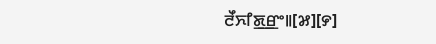ꯂꯩꯈꯤꯗ꯭ꯔꯦ꯫[꯷][꯸]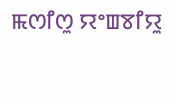ꯃꯁꯤꯁꯨ ꯌꯦꯡꯕꯤꯌꯨ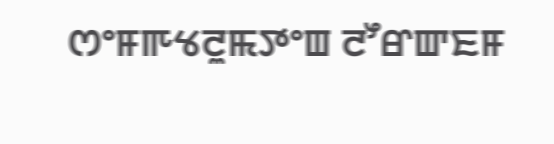ꯁꯦꯝꯒꯠꯂꯨꯃꯇꯦꯡ ꯂꯧꯔꯛꯐꯝ